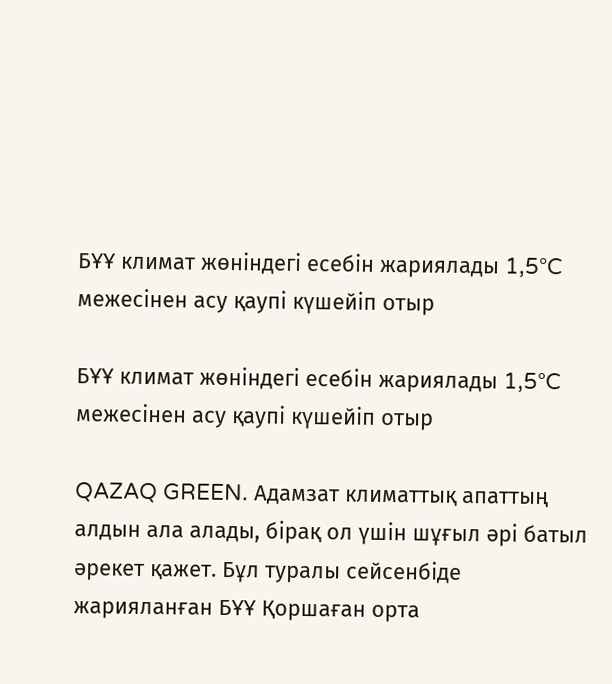БҰҰ климат жөніндегі есебін жариялады 1,5°C межесінен асу қаупі күшейіп отыр

БҰҰ климат жөніндегі есебін жариялады 1,5°C межесінен асу қаупі күшейіп отыр

QAZAQ GREEN. Адамзат климаттық апаттың алдын ала алады, бірақ ол үшін шұғыл әрі батыл әрекет қажет. Бұл туралы сейсенбіде жарияланған БҰҰ Қоршаған орта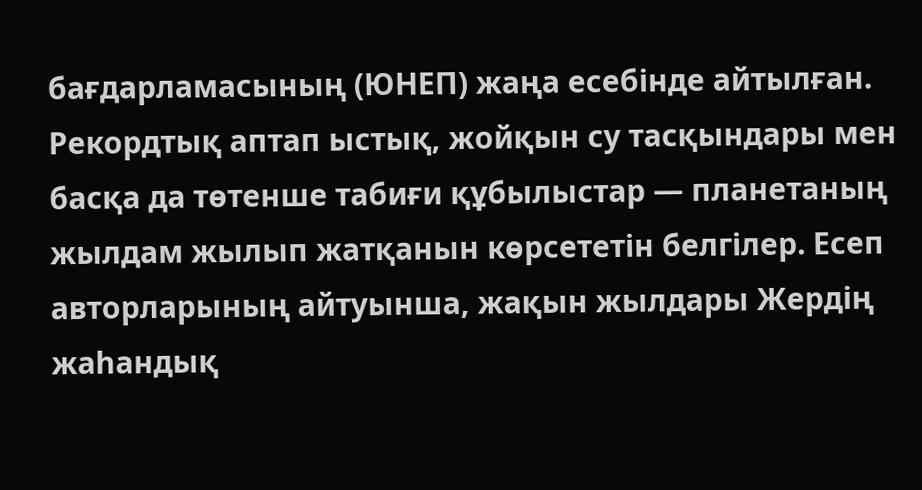бағдарламасының (ЮНЕП) жаңа есебінде айтылған. Рекордтық аптап ыстық, жойқын су тасқындары мен басқа да төтенше табиғи құбылыстар — планетаның жылдам жылып жатқанын көрсететін белгілер. Есеп авторларының айтуынша, жақын жылдары Жердің жаһандық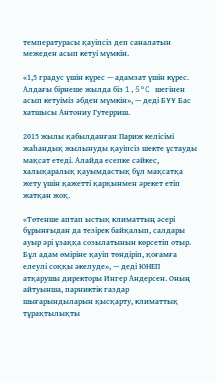температурасы қауіпсіз деп саналатын межеден асып кетуі мүмкін.

«1,5 градус үшін күрес — адамзат үшін күрес. Алдағы бірнеше жылда біз 1,5°C шегінен асып кетуіміз әбден мүмкін», — деді БҰҰ Бас хатшысы Антониу Гутерриш.

2015 жылы қабылданған Париж келісімі жаһандық жылынуды қауіпсіз шекте ұстауды мақсат етеді. Алайда есепке сәйкес, халықаралық қауымдастық бұл мақсатқа жету үшін қажетті қарқынмен әрекет етіп жатқан жоқ.

«Төтенше аптап ыстық климаттың әсері бұрынғыдан да тезірек байқалып, салдары ауыр әрі ұзаққа созылатынын көрсетіп отыр. Бұл адам өміріне қауіп төндіріп, қоғамға елеулі соққы әкелуде», — деді ЮНЕП атқарушы директоры Ингер Андерсен. Оның айтуынша, парниктік газдар шығарындыларын қысқарту, климаттық тұрақтылықты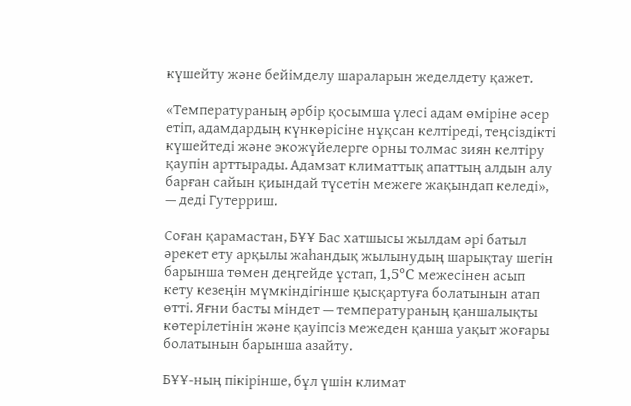күшейту және бейімделу шараларын жеделдету қажет.

«Температураның әрбір қосымша үлесі адам өміріне әсер етіп, адамдардың күнкөрісіне нұқсан келтіреді, теңсіздікті күшейтеді және экожүйелерге орны толмас зиян келтіру қаупін арттырады. Адамзат климаттық апаттың алдын алу барған сайын қиындай түсетін межеге жақындап келеді», — деді Гутерриш.

Соған қарамастан, БҰҰ Бас хатшысы жылдам әрі батыл әрекет ету арқылы жаһандық жылынудың шарықтау шегін барынша төмен деңгейде ұстап, 1,5°C межесінен асып кету кезеңін мүмкіндігінше қысқартуға болатынын атап өтті. Яғни басты міндет — температураның қаншалықты көтерілетінін және қауіпсіз межеден қанша уақыт жоғары болатынын барынша азайту.

БҰҰ-ның пікірінше, бұл үшін климат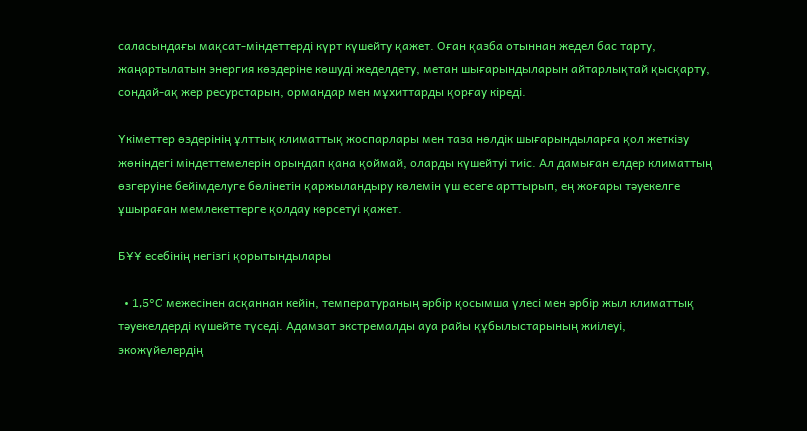саласындағы мақсат-міндеттерді күрт күшейту қажет. Оған қазба отыннан жедел бас тарту, жаңартылатын энергия көздеріне көшуді жеделдету, метан шығарындыларын айтарлықтай қысқарту, сондай-ақ жер ресурстарын, ормандар мен мұхиттарды қорғау кіреді.

Үкіметтер өздерінің ұлттық климаттық жоспарлары мен таза нөлдік шығарындыларға қол жеткізу жөніндегі міндеттемелерін орындап қана қоймай, оларды күшейтуі тиіс. Ал дамыған елдер климаттың өзгеруіне бейімделуге бөлінетін қаржыландыру көлемін үш есеге арттырып, ең жоғары тәуекелге ұшыраған мемлекеттерге қолдау көрсетуі қажет.

БҰҰ есебінің негізгі қорытындылары

  • 1,5°C межесінен асқаннан кейін, температураның әрбір қосымша үлесі мен әрбір жыл климаттық тәуекелдерді күшейте түседі. Адамзат экстремалды ауа райы құбылыстарының жиілеуі, экожүйелердің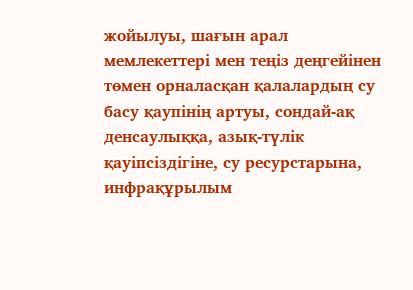жойылуы, шағын арал мемлекеттері мен теңіз деңгейінен төмен орналасқан қалалардың су басу қаупінің артуы, сондай-ақ денсаулыққа, азық-түлік қауіпсіздігіне, су ресурстарына, инфрақұрылым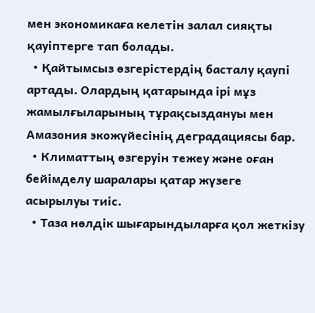мен экономикаға келетін залал сияқты қауіптерге тап болады.
  • Қайтымсыз өзгерістердің басталу қаупі артады. Олардың қатарында ірі мұз жамылғыларының тұрақсыздануы мен Амазония экожүйесінің деградациясы бар.
  • Климаттың өзгеруін тежеу және оған бейімделу шаралары қатар жүзеге асырылуы тиіс.
  • Таза нөлдік шығарындыларға қол жеткізу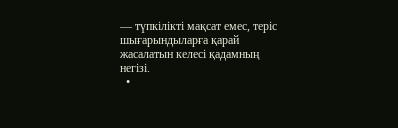— түпкілікті мақсат емес, теріс шығарындыларға қарай жасалатын келесі қадамның негізі.
  •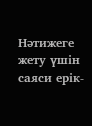Нәтижеге жету үшін саяси ерік-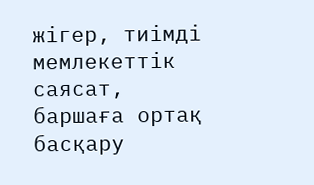жігер, тиімді мемлекеттік саясат, баршаға ортақ басқару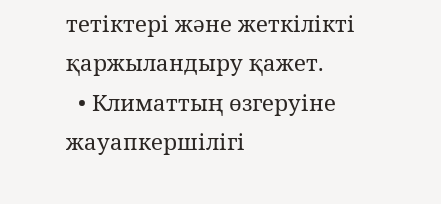тетіктері және жеткілікті қаржыландыру қажет.
  • Климаттың өзгеруіне жауапкершілігі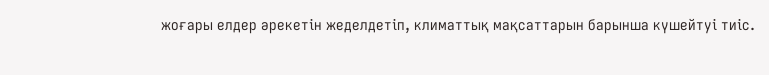жоғары елдер әрекетін жеделдетіп, климаттық мақсаттарын барынша күшейтуі тиіс.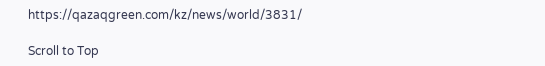https://qazaqgreen.com/kz/news/world/3831/

Scroll to Top